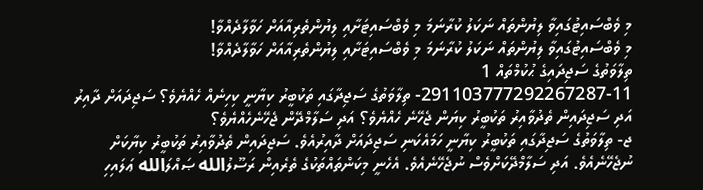މި ވެބްސައިޓުގައިވާ ލިޔުންތައް ނަކަލު ކުރާނަމަ މި ވެބްސައިޓަށާއި ލިޔުންތެރިއާއަށް ހަވާލާދެއްވާ!
މި ވެބްސައިޓުގައިވާ ލިޔުންތައް ނަކަލު ކުރާނަމަ މި ވެބްސައިޓަށާއި ލިޔުންތެރިއާއަށް ހަވާލާދެއްވާ!
ތިލާވަތުގެ ސަޖިދައިގެ ޙުކުމްތައް 1
291103777292267287-11- ތިލާވަތުގެ ސަޖިދާގައި ތަކުބީރު ކިޔާނީ ކިހިނެއް ހެއްޔެވެ؟ ސަޖިދައަށް ދާއިރު އަދި ސަޖިދައިން ތެދުވާއިރު ތަކުބީރު ކިޔަން ޖެހޭނެ ހެއްޔެވެ؟ އަދި ސަލާމްދޭން ޖެހޭނެހެއްޔެވެ؟
ޖ- ތިލާވަތުގެ ސަޖިދާގައި ތަކުބީރު ކިޔާނީ ހަމައެކަނި ސަޖިދައަށް ދާއިރުއެވެ. ސަޖިދައިން ތެދުވާއިރު ތަކުބީރު ކިޔާކަށް ނުޖެހޭނެއެވެ. އަދި ސަލާމްދޭކަށްވެސް ނުޖެހޭނެއެވެ. އެހެނީ މިކަންތައްތަކުގެ ތެރެއިން ރަސޫލުالله ޞައްލަالله ޢަލައިހި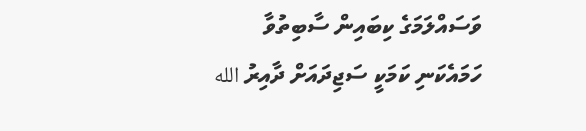ވަސައްލަމަގެ ކިބައިން ސާބިތުވާ ހަމައެކަނި ކަމަކީ ސަޖިދައަށް ދާއިރު الله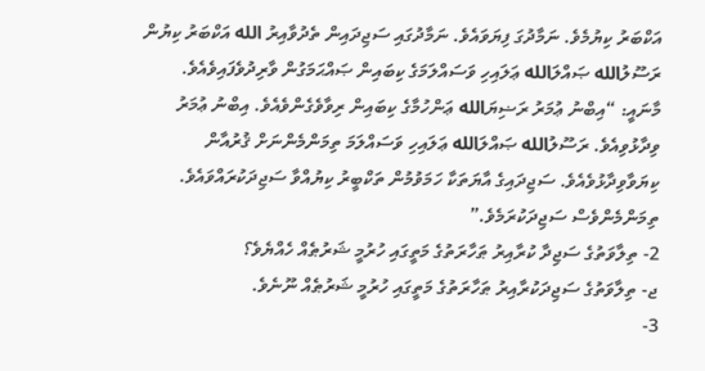އަކްބަރު ކިޔުމެވެ. ނަމާދުގަ ފިޔަވައެވެ. ނަމާދުގައި ސަޖިދައިން ތެދުވާއިރު الله އަކްބަރު ކިޔުން ރަސޫލުالله ޞައްލަالله ޢަލައިހި ވަސައްލަމަގެ ކިބައިން ޞައްޙަމަގުން ވާރިދުވެފައިވެއެވެ.
މާނައީ: “އިބްނު ޢުމަރު ރަޟިޔަالله ޢަންހުމާގެ ކިބައިން ރިވާވެގެންވެއެވެ. އިބްނު ޢުމަރު ވިދާޅުވިއެވެ. ރަސޫލުالله ޞައްލަالله ޢަލައިހި ވަސައްލަމަ ތިމަންމެންނަށް ޤުރުއާން ކިޔަވާވިދާޅުވެއެވެ. ސަޖިދައިގެ އާޔަތަކާ ހަމަވުމުން ތަކްބީރު ކިޔުއްވާ ސަޖިދަކުރައްވައެވެ. ތިމަންމެންވެސް ސަޖިދަކުރަމެވެ.”
2- ތިލާވަތުގެ ސަޖިދާ ކުރާއިރު ޠަހާރަތުގެ މަތީގައި ހުރުމީ ޝަރުޠެއް ހެއްޔެވެ؟
ޖ- ތިލާވަތުގެ ސަޖިދަކުރާއިރު ޠަހާރަތުގެ މަތީގައި ހުރުމީ ޝަރުޠެއް ނޫނެވެ.
3-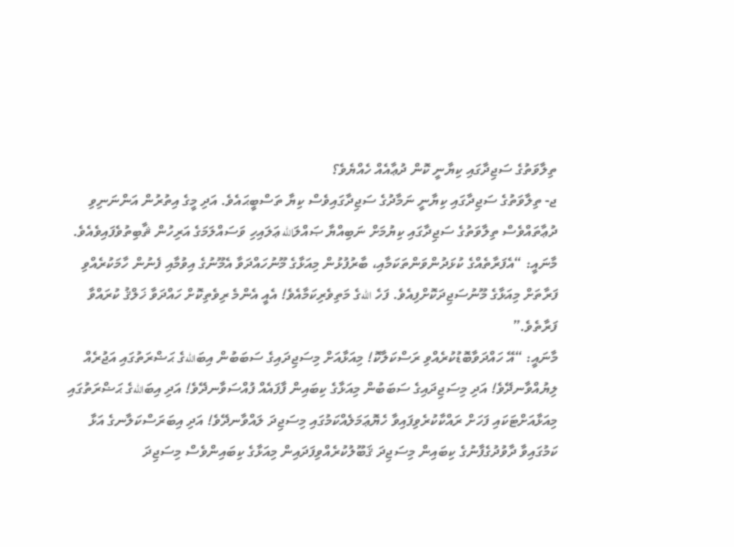ތިލާވަތުގެ ސަޖިދާގައި ކިޔާނީ ކޮން ދުޢާއެއް ހެއްޔެވެ؟
ޖ- ތިލާވަތުގެ ސަޖިދާގައި ކިޔާނީ ނަމާދުގެ ސަޖިދާގައިވެސް ކިޔާ ތަސްބީޙައެވެ. އަދި މީގެ އިތުރުން އަންނަނިވި ދުޢާތައްވެސް ތިލާވަތުގެ ސަޖިދާގައި ކިޔުމަށް ނަބިއްޔާ ޞައްލަالله ޢަލައިހި ވަސައްލަމަގެ އަރިހުން ޘާބިތުވެފައިވެއެވެ.
މާނައީ: “އެފަރާތެއްގެ ކުޅަދުންވަންތަކަމާއި، ބާރުފުޅުން މިއަޅާގެ މޫނުހައްދަވާ އެމޫނުގެ އިވުމާއި ފެނުން ހާމަކުރެއްވި ފަރާތަށް މިއަޅާގެ މޫނުސަޖިދަކޮށްފިއެވެ. ފަހެ اللهގެ މަތިވެރިކަމާއެވެ! އެއީ އެންމެ ރިވެތިކޮށް ހައްދަވާ ޚަލްޤު ކުރައްވާ ފަރާތެވެ.”
މާނައީ: “އޭ ހައްދަވާބޮޑުކުރެއްވި ރަސްކަލާކޮ! މިއަޅާއަށް މިސަޖިދައިގެ ސަބަބުން އިބަاللهގެ ޙަޟްރަތުގައި އަޖުރެއް ލިޔުއްވާނދޭވެ! އަދި މިސަޖިދައިގެ ސަބަބުން މިއަޅާގެ ކިބައިން ފާފައެއް ފުއްސަވާނދޭވެ! އަދި އިބަاللهގެ ޙަޟްރަތުގައި މިއަޅާއަށްޓަކައި ފަހަށް ރައްކާކުރެވިފައިވާ ހެޔޮޢަމަލެއްކަމުގައި މިސަޖިދަ ލައްވާނދޭވެ! އަދި އިބަރަސްކަލާނގެ އަޅާ ކަމުގައިވާ ދާވުދުގެފާނުގެ ކިބައިން މިސަޖިދަ ޤަބޫލުކުރެއްވިފަދައިން މިއަޅާގެ ކިބައިންވެސް މިސަޖިދަ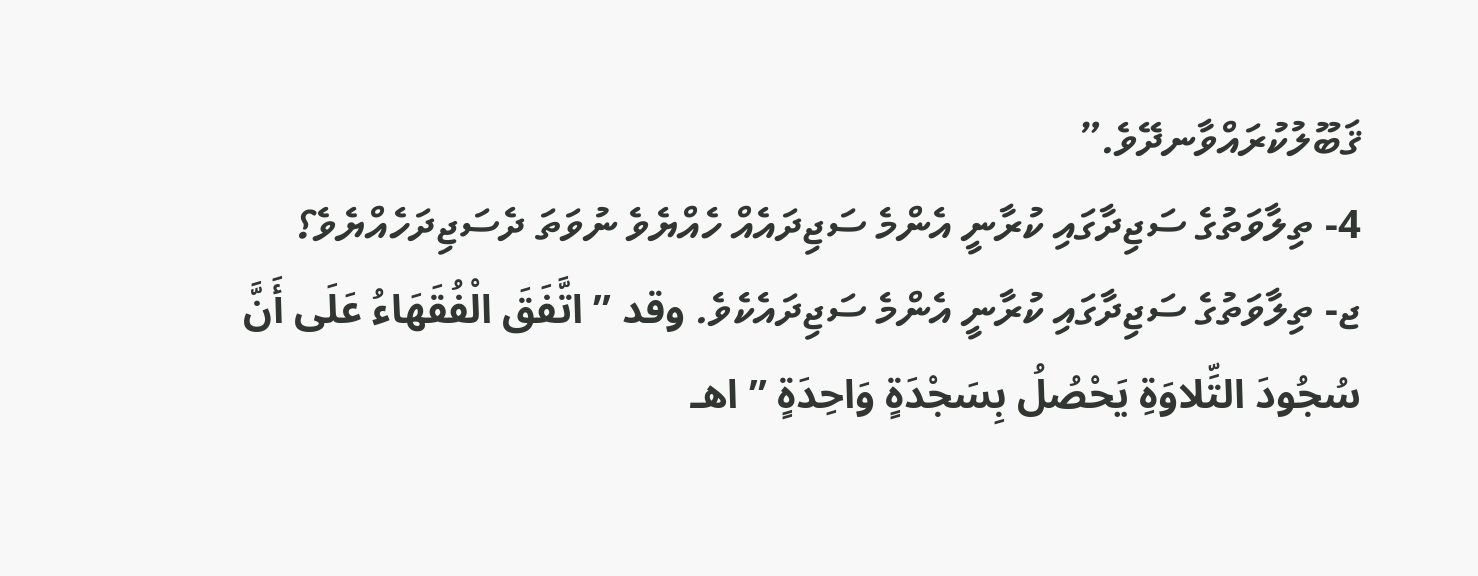ޤަބޫލުކުރައްވާނދޭވެ.”
4- ތިލާވަތުގެ ސަޖިދާގައި ކުރާނީ އެންމެ ސަޖިދައެއް ހެއްޔެވެ ނުވަތަ ދެސަޖިދަހެއްޔެވެ؟
ޖ- ތިލާވަތުގެ ސަޖިދާގައި ކުރާނީ އެންމެ ސަޖިދައެކެވެ. وقد ” اتَّفَقَ الْفُقَهَاءُ عَلَى أَنَّ سُجُودَ التِّلاوَةِ يَحْصُلُ بِسَجْدَةٍ وَاحِدَةٍ ” اهـ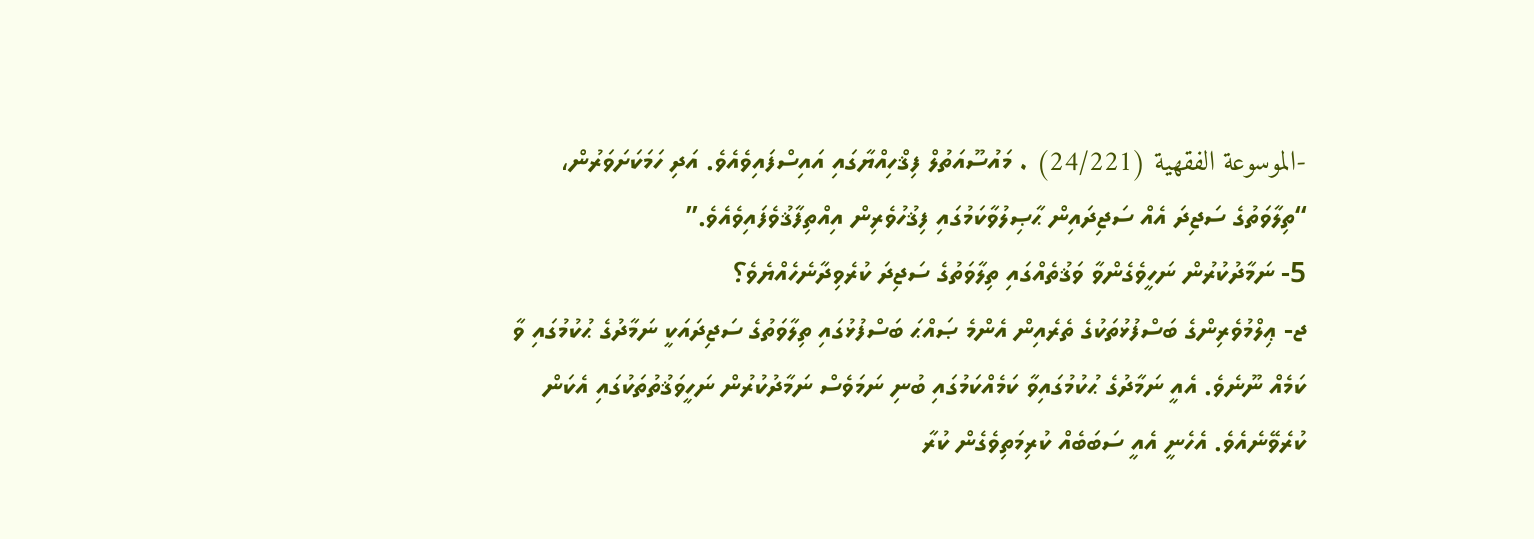-الموسوعة الفقهية (24/221) . މައުސޫއަތުލް ފިޤްހިއްޔާގައި އައިސްފައިވެއެވެ. އަދި ހަމަކަށަވަރުން، “ތިލާވަތުގެ ސަޖިދަ އެއް ސަޖިދައިން ޙާޞިލުވާކަމުގައި ފިޤުހުވެރިން އިއްތިފާޤުވެފައިވެއެވެ.”
5- ނަމާދުކުރުން ނަހީވެގެންވާ ވަޤުތެއްގައި ތިލާވަތުގެ ސަޖިދަ ކުރެވިދާނެހެއްޔެވެ؟
ޖ- ޢިލްމުވެރިންގެ ބަސްފުޅުތަކުގެ ތެރެއިން އެންމެ ޞައްޙަ ބަސްފުޅުގައި ތިލާވަތުގެ ސަޖިދައަކީ ނަމާދުގެ ޙުކުމުގައި ވާ ކަމެއް ނޫނެވެ. އެއީ ނަމާދުގެ ޙުކުމުގައިވާ ކަމެއްކަމުގައި ބުނި ނަމަވެސް ނަމާދުކުރުން ނަހީވަޤުތުތަކުގައި އެކަން ކުރެވޭނެއެވެ. އެހެނީ އެއީ ސަބަބެއް ކުރިމަތިވެގެން ކުރާ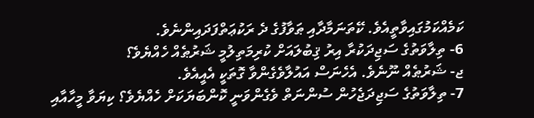ކަމެއްކަމުގައިވާތީއެވެ. ކޭތަނަމާދާއި ޠަވާފުގެ ދެ ރަކުޢަތްފަދައިންނެވެ.
6- ތިލާވަތުގެ ސަޖިދަކުރާ އިރު ޤިބުލައަށް ކުރިމަތިލުމީ ޝަރުޠެއް ހެއްޔެވެ؟
ޖ- ޝަރުޠެއް ނޫނެވެ. އެހެނަސް އައުލާވެގެންވާ ގޮތަކީ އެއީއެވެ.
7- ތިލާވަތުގެ ސަޖިދަޖެހުން ސުންނަތް ވެގެންވަނީ ކޮންބަޔަކަށް ހެއްޔެވެ؟ ކިޔަވާ މީހާއާއި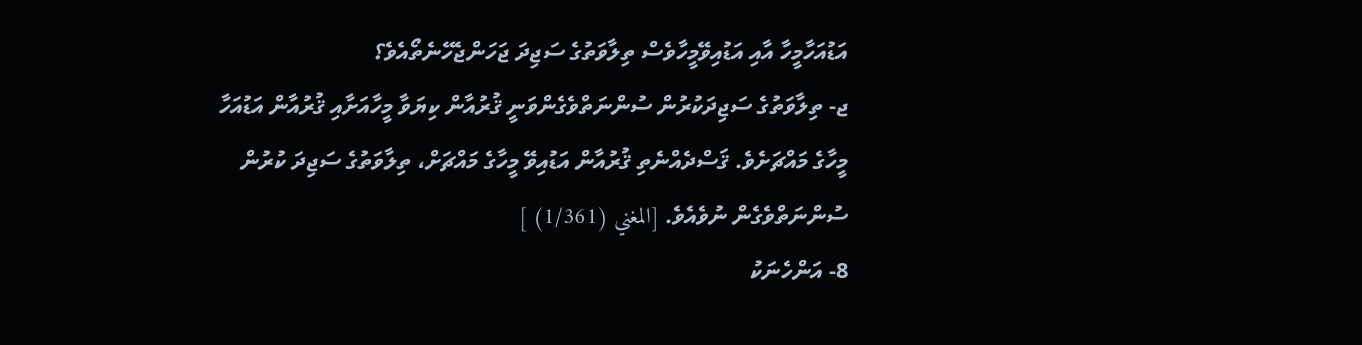އަޑުއަހާމީހާ އާއި އަޑުއިވޭމީހާވެސް ތިލާވަތުގެ ސަޖިދަ ޖަހަންޖެހޭނެތޯއެވެ؟
ޖ- ތިލާވަތުގެ ސަޖިދަކުރުން ސުންނަތްވެގެންވަނީ ޤުރުއާން ކިޔަވާ މީހާއަށާއި ޤުރުއާން އަޑުއަހާ މީހާގެ މައްޗަށެވެ. ޤަސްދެއްނެތި ޤުރުއާން އަޑުއިވޭ މީހާގެ މައްޗަށް، ތިލާވަތުގެ ސަޖިދަ ކުރުން ސުންނަތްވެގެން ނުވެއެވެ. [المغني (1/361) ]
8- އަންހެނަކު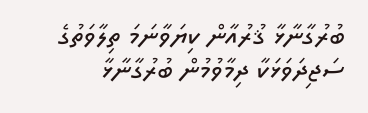ބުރުގާނާޅާ ޤުރުއާން ކިޔަވާނަމަ ތިލާވަތުގެ ސަޖިދަވަޅަކާ ދިމާވުމުން ބުރުގާނާޅާ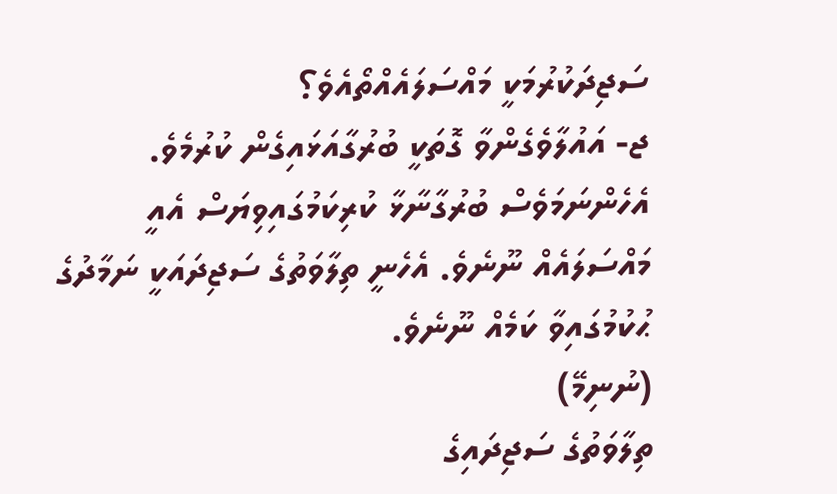ސަޖިދަކުރުމަކީ މައްސަލައެއްތޯއެވެ؟
ޖ- އައުލާވެގެންވާ ގޮތަކީ ބުރުގާއަޅައިގެން ކުރުމެވެ. އެހެންނަމަވެސް ބުރުގާނާޅާ ކުރިކަމުގައިވިޔަސް އެއީ މައްސަލައެއް ނޫނެވެ. އެހެނީ ތިލާވަތުގެ ސަޖިދައަކީ ނަމާދުގެ ޙުކުމުގައިވާ ކަމެއް ނޫނެވެ.
(ނުނިމޭ)
ތިލާވަތުގެ ސަޖިދައިގެ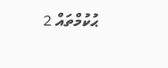ޙުކުމްތައް 2